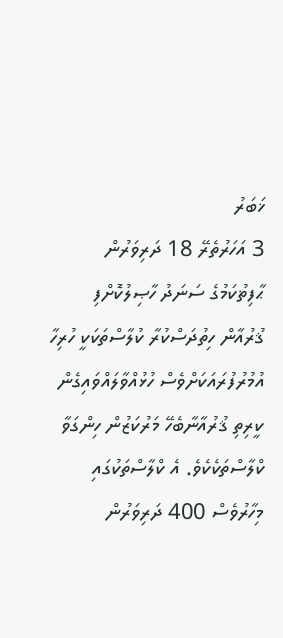ޚަބަރު
3 އަހަރުތެރޭ 18 ދަރިވަރުން ޙާފިޡުކަމުގެ ސަނަދު ހާޞިލުކޮށްފި
ޤުރުއާން ހިތުދަސްކުރާ ކުލާސްތަކަކީ ހުރިހާ އުމުރުފުރައަކަށްވެސް ހުޅުއްވާލައްވައިގެން ކީރިތި ޤުރުއާނާބެހޭ މަރުކަޒުން ހިންގަވާ ކްލާސްތަކެކެވެ. އެ ކްލާސްތަކުގައި މިހާރުވެސް 400 ދަރިވަރުން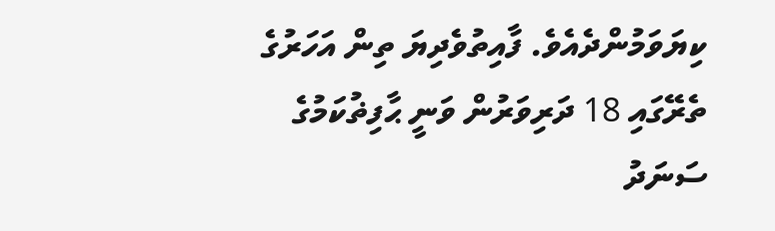ކިޔަވަމުންދެއެވެ. ފާއިތުވެދިޔަ ތިން އަހަރުގެ ތެރޭގައި 18 ދަރިވަރުން ވަނީ ޙާފިޡުކަމުގެ ސަނަދު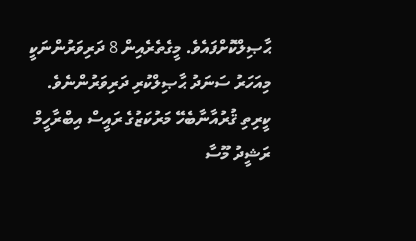ޙާޞިލްކޮށްފައެވެ. މީގެތެރެއިން 8 ދަރިވަރުންނަކީ މިއަހަރު ސަނަދު ޙާޞިލްކުރި ދަރިވަރުންނެވެ.
ކީރިތި ޤުރުއާނާބެހޭ މަރުކަޒުގެ ރައީސް އިބްރާހީމް ރަޝީދު މޫސާ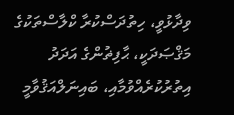ވިދާޅުވީ، ހިތުދަސްކުރާ ކްލާސްތަކުގެ މަޤްޞަދަކީ، ޙާފިޡުންގެ އަދަދު އިތުރުކުރެއްވުމާއި، ބައިނަލްއަޤުވާމީ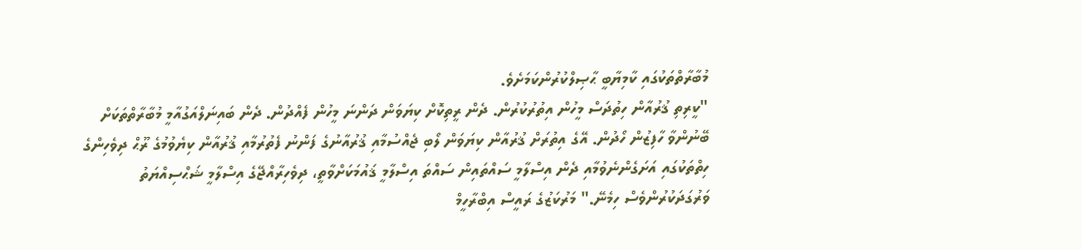މުބާރާތްތަކުގައި ކާމިޔާބީ ޙާޞިލްކުރުންކަމަށެވެ.
"ކީރިތި ޤުރުއާން ހިތުދަސް މީހުން އިތުރުކުރުން. ދެން ރީތިކޮށް ކިޔަވަން ދަންނަ މީހުން ފެއްދުން. ދެން ބައިނަލްއަގުއާމީ މުބާރާތްތަކަށް ބޭނުންވާ ހާފިޒުން ހޯދުން. އޭގެ އިތުރަށް ޤުރުއާން ކިޔަވަން ލޯބި ޖެއްސުމާއި ޤުރުއާނުގެ ފަންނު ފެތުރުމާއި ޤުރުއާން ކިޔެވުމުގެ ރޫޙް ދިވެހިންގެ ހިތްތަކުގައި އަށަގެންނެވުމާއި ދެން އިސްލާމީ ސައްތައިން ސައްތަ އިސްލާމީ ޤައުމަކަށްވާތީ، ދިވެހިރާއްޖޭގެ އިސްލާމީ ޝަޙްސިއްޔަތު ވަރުގަދަކުރުންވެސް ހިމެނޭ." މަރުކަޒުގެ ރައީސް އިބްރާހީމް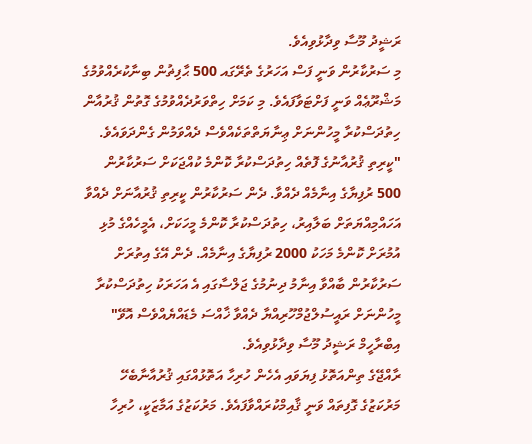ރަޝީދު މޫސާ ވިދާޅުވިއެވެ.
މި ސަރުކާރުން ވަނީ ފަސް އަހަރުގެ ތެރޭގައ 500 ޙާފިޡުން ބިނާކުރެއްވުމުގެ މަޝްރޫޢެއް ވަނީ ފަށްޓަވާފައެވެ. މި ކަމަށް ހިތްވަރުދެއްވުމުގެ ގޮތުން ޤުރުއާން ހިތުދަސްކުރާ މީހުންނަށް ޢިނާޔަތްތަކެއްވެސް ދެއްވަމުން ގެންދަވައެވެ.
"ކީރިތި ޤުރުއާނުގެ ފޮތެއް ހިތުދަސްކުރާ ކޮންމެ ކުއްޖަކަށް ސަރުކާރުން 500 ރުފިޔާގެ އިނާމެއް ދެއްވާ. ދެން ސަރުކާރުން ކީރިތި ޤުރުއާނަށް ދެއްވާ އަހައްމިއްޔަތަށް ބަލާއިރު، ހިތުދަސްކުރާ ކޮންމެ މީހަކަށް، އެމީހެއްގެ މުޅި އުމުރަށް ކޮންމެ މަހަކު 2000 ރުފިޔާގެ އިނާމެއް. ދެން އޭގެ އިތުރަށް ސަރުކާރުން ބާއްވާ އިނާމު ދިނުމުގެ ޖަލްސާގައި އެ އަހަރަކު ހިތުދަސްކުރާ މީހުންނަށް ރައީސުލްޖުމްހޫރިއްޔާ ދެއްވާ ޚާއްސަ މެޑައްޔެއްވެސް އޮވޭ" އިބްރާހީމް ރަޝީދު މޫސާ ވިދާޅުވިއެވެ.
ރާއްޖޭގެ ތިންއަތޮޅު ފިޔަވައި އެހެން ހުރިހާ އަތޮޅުއްގައި ޤުރުއާނާބެހޭ މަރުކަޒުގެ ގޮފިތައް ވަނީ ޤާއިމްކުރައްވާފައެވެ. މަރުކަޒުގެ އަމާޒަކީ، ހުރިހާ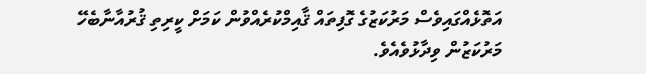އަތޮޅެއްގައިވެސް މަރުކަޒުގެ ގޮފިތައް ޤާއިމްކުރެއްވުން ކަމަށް ކީރިތި ޤުރުއާނާބެހޭ މަރުކަޒުން ވިދާޅުވެއެވެ.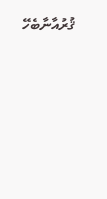ޤުރުއާނާބެހޭ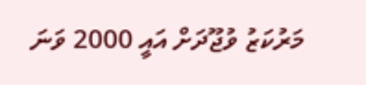މަރުކަޒު ވުޖޫދަށް އައީ 2000 ވަނަ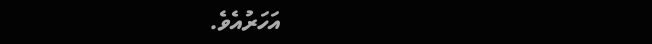އަހަރުއެވެ.